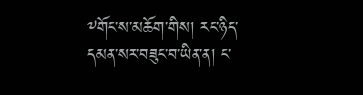༸གོང་ས་མཆོག་གིས། རང་ཉིད་དམན་སར་བཟུང་བ་ཡིན་ན། ང་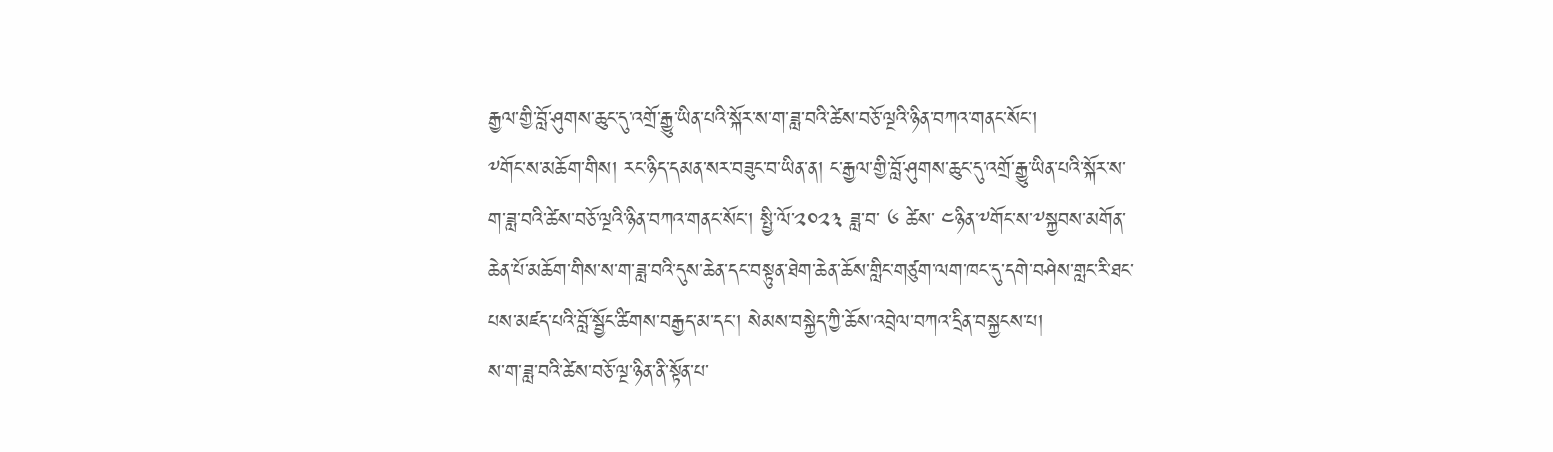རྒྱལ་གྱི་བློ་ཤུགས་ཆུང་དུ་འགྲོ་རྒྱུ་ཡིན་པའི་སྐོར་ས་ག་ཟླ་བའི་ཚེས་བཅོ་ལྔའི་ཉིན་བཀའ་གནང་སོང་།
༸གོང་ས་མཆོག་གིས། རང་ཉིད་དམན་སར་བཟུང་བ་ཡིན་ན། ང་རྒྱལ་གྱི་བློ་ཤུགས་ཆུང་དུ་འགྲོ་རྒྱུ་ཡིན་པའི་སྐོར་ས་ག་ཟླ་བའི་ཚེས་བཅོ་ལྔའི་ཉིན་བཀའ་གནང་སོང་། སྤྱི་ལོ་༢༠༢༣ ཟླ་བ་ ༦ ཚེས་ ༤ཉིན་༸གོང་ས་༸སྐྱབས་མགོན་ཆེན་པོ་མཆོག་གིས་ས་ག་ཟླ་བའི་དུས་ཆེན་དང་བསྟུན་ཐེག་ཆེན་ཆོས་གླིང་གཙུག་ལག་ཁང་དུ་དགེ་བཤེས་གླང་རི་ཐང་པས་མཛད་པའི་བློ་སྦྱོང་ཚིགས་བརྒྱད་མ་དང་། སེམས་བསྐྱེད་ཀྱི་ཆོས་འབྲེལ་བཀའ་དྲིན་བསྐྱངས་པ།
ས་ག་ཟླ་བའི་ཚེས་བཅོ་ལྔ་ཉིན་ནི་སྟོན་པ་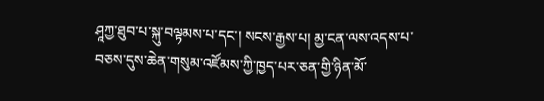ཤཱཀྱ་ཐུབ་པ་སྐུ་བལྟམས་པ་དང་། སངས་རྒྱས་པ། མྱ་ངན་ལས་འདས་པ་བཅས་དུས་ཆེན་གསུམ་འཛོམས་ཀྱི་ཁྱད་པར་ཅན་གྱི་ཉིན་མོ་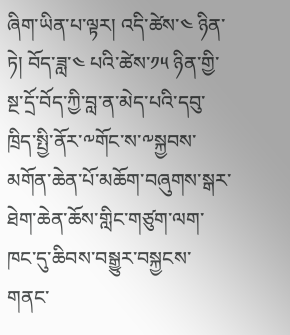ཞིག་ཡིན་པ་ལྟར། འདི་ཚེས་༤ ཉིན་ཏེ། བོད་ཟླ་༤ པའི་ཚེས་༡༥ ཉིན་གྱི་སྔ་དྲོ་བོད་ཀྱི་བླ་ན་མེད་པའི་དབུ་ཁྲིད་སྤྱི་ནོར་༸གོང་ས་༸སྐྱབས་མགོན་ཆེན་པོ་མཆོག་བཞུགས་སྒར་ཐེག་ཆེན་ཆོས་གླིང་གཙུག་ལག་ཁང་དུ་ཆིབས་བསྒྱུར་བསྐྱངས་གནང་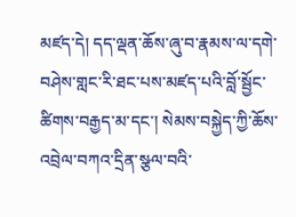མཛད་དེ། དད་ལྡན་ཆོས་ཞུ་བ་རྣམས་ལ་དགེ་བཤེས་གླང་རི་ཐང་པས་མཛད་པའི་བློ་སྦྱོང་ཚིགས་བརྒྱད་མ་དང་། སེམས་བསྐྱེད་ཀྱི་ཆོས་འབྲེལ་བཀའ་དྲིན་སྩལ་བའི་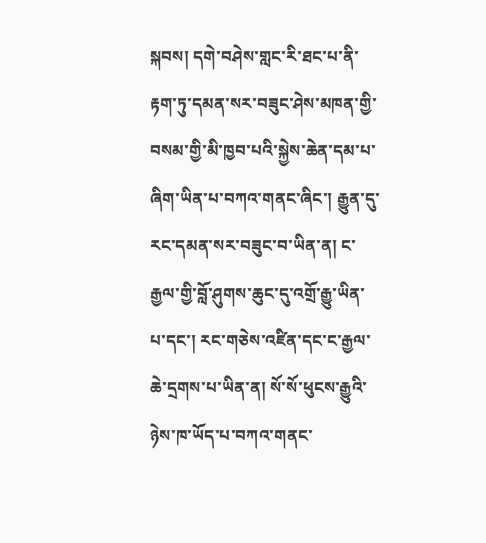སྐབས། དགེ་བཤེས་གླང་རི་ཐང་པ་ནི་རྟག་ཏུ་དམན་སར་བཟུང་ཤེས་མཁན་གྱི་བསམ་གྱི་མི་ཁྱབ་པའི་སྐྱེས་ཆེན་དམ་པ་ཞིག་ཡིན་པ་བཀའ་གནང་ཞིང་། རྒྱུན་དུ་རང་དམན་སར་བཟུང་བ་ཡིན་ན། ང་རྒྱལ་གྱི་བློ་ཤུགས་ཆུང་དུ་འགྲོ་རྒྱུ་ཡིན་པ་དང་། རང་གཅེས་འཛིན་དང་ང་རྒྱལ་ཆེ་དྲགས་པ་ཡིན་ན། སོ་སོ་ཕུངས་རྒྱུའི་ཉེས་ཁ་ཡོད་པ་བཀའ་གནང་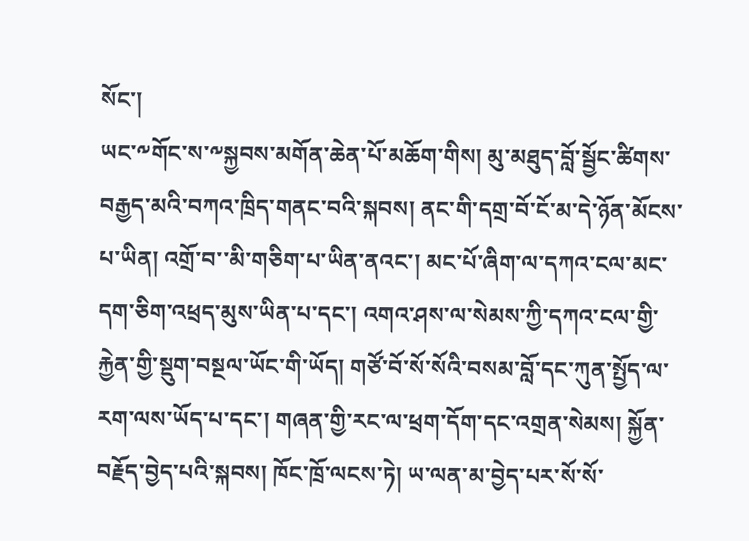སོང་།
ཡང་༸གོང་ས་༸སྐྱབས་མགོན་ཆེན་པོ་མཆོག་གིས། མུ་མཐུད་བློ་སྦྱོང་ཚིགས་བརྒྱད་མའི་བཀའ་ཁྲིད་གནང་བའི་སྐབས། ནང་གི་དགྲ་བོ་ངོ་མ་དེ་ཉོན་མོངས་པ་ཡིན། འགྲོ་བ་་མི་གཅིག་པ་ཡིན་ནའང་། མང་པོ་ཞིག་ལ་དཀའ་ངལ་མང་དག་ཅིག་འཕྲད་མུས་ཡིན་པ་དང་། འགའ་ཤས་ལ་སེམས་ཀྱི་དཀའ་ངལ་གྱི་རྐྱེན་གྱི་སྡུག་བསྔལ་ཡོང་གི་ཡོད། གཙོ་བོ་སོ་སོའི་བསམ་བློ་དང་ཀུན་སྤྱོད་ལ་རག་ལས་ཡོད་པ་དང་། གཞན་གྱི་རང་ལ་ཕྲག་དོག་དང་འགྲན་སེམས། སྐྱོན་བརྗོད་བྱེད་པའི་སྐབས། ཁོང་ཁྲོ་ལངས་ཏེ། ཡ་ལན་མ་བྱེད་པར་སོ་སོ་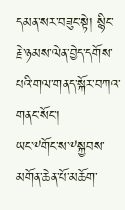དམན་སར་བཟུང་སྟེ། སྙིང་རྗེ་ཉམས་ལེན་བྱེད་དགོས་པའི་གལ་གནད་སྐོར་བཀའ་གནང་སོང་།
ཡང་༸གོང་ས་༸སྐྱབས་མགོན་ཆེན་པོ་མཆོག་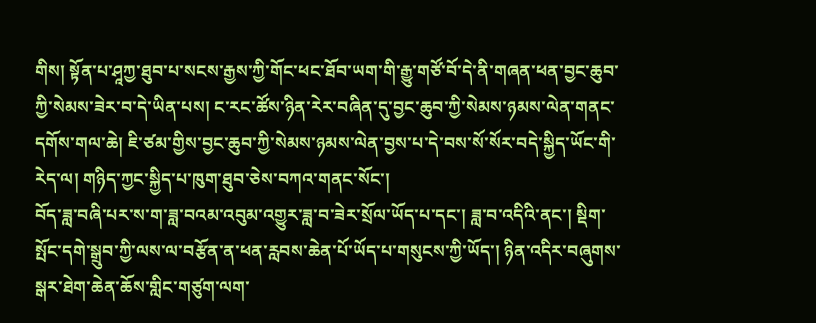གིས། སྟོན་པ་ཤཱཀྱ་ཐུབ་པ་སངས་རྒྱས་ཀྱི་གོང་ཕང་ཐོབ་ཡག་གི་རྒྱུ་གཙོ་བོ་དེ་ནི་གཞན་ཕན་བྱང་ཆུབ་ཀྱི་སེམས་ཟེར་བ་དེ་ཡིན་པས། ང་རང་ཚོས་ཉིན་རེར་བཞིན་དུ་བྱང་ཆུབ་ཀྱི་སེམས་ཉམས་ལེན་གནང་དགོས་གལ་ཆེ། ཇི་ཙམ་གྱིས་བྱང་ཆུབ་ཀྱི་སེམས་ཉམས་ལེན་བྱས་པ་དེ་བས་སོ་སོར་བདེ་སྐྱིད་ཡོང་གི་རེད་ལ། གཉིད་ཀྱང་སྐྱིད་པ་ཁུག་ཐུབ་ཅེས་བཀའ་གནང་སོང་།
བོད་ཟླ་བཞི་པར་ས་ག་ཟླ་བའམ་འབུམ་འགྱུར་ཟླ་བ་ཟེར་སྲོལ་ཡོད་པ་དང་། ཟླ་བ་འདིའི་ནང་། སྡིག་སྤོང་དགེ་སྒྲུབ་ཀྱི་ལས་ལ་བརྩོན་ན་ཕན་རླབས་ཆེན་པོ་ཡོད་པ་གསུངས་ཀྱི་ཡོད་། ཉིན་འདིར་བཞུགས་སྒར་ཐེག་ཆེན་ཆོས་གླིང་གཙུག་ལག་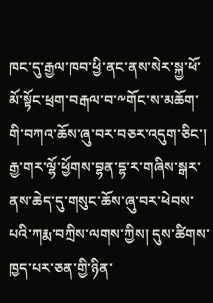ཁང་དུ་རྒྱལ་ཁབ་ཕྱི་ནང་ནས་སེར་སྐྱ་ཕོ་མོ་སྟོང་ཕྲག་བརྒལ་བ་༸གོང་ས་མཆོག་གི་བཀའ་ཆོས་ཞུ་བར་བཅར་འདུག་ཅིང་། རྒྱ་གར་ལྷོ་ཕྱོགས་བྷན་དྷ་ར་གཞིས་སྒར་ནས་ཆེད་དུ་གསུང་ཆོས་ཞུ་བར་ཕེབས་པའི་ཀརྨ་བཀྲིས་ལགས་ཀྱིས། དུས་ཚིགས་ཁྱད་པར་ཅན་གྱི་ཉིན་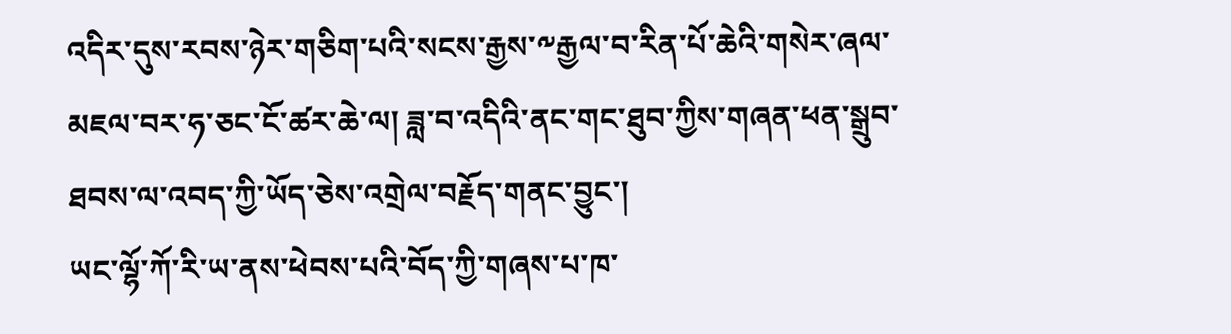འདིར་དུས་རབས་ཉེར་གཅིག་པའི་སངས་རྒྱས་༸རྒྱལ་བ་རིན་པོ་ཆེའི་གསེར་ཞལ་མཇལ་བར་ཧ་ཅང་ངོ་ཚར་ཆེ་ལ། ཟླ་བ་འདིའི་ནང་གང་ཐུབ་ཀྱིས་གཞན་ཕན་སྒྲུབ་ཐབས་ལ་འབད་ཀྱི་ཡོད་ཅེས་འགྲེལ་བརྗོད་གནང་བྱུང་།
ཡང་ལྷོ་ཀོ་རི་ཡ་ནས་ཕེབས་པའི་བོད་ཀྱི་གཞས་པ་ཁ་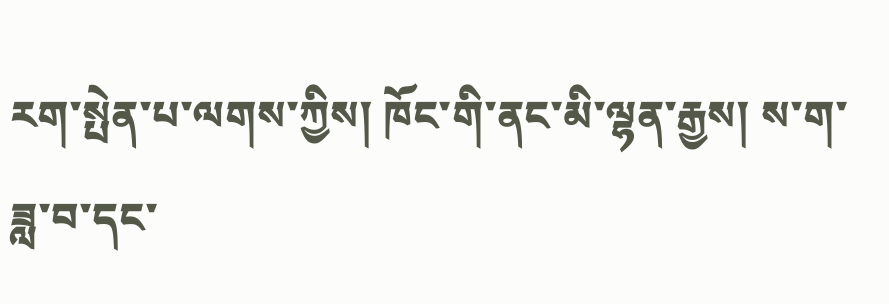རག་སྤེན་པ་ལགས་ཀྱིས། ཁོང་གི་ནང་མི་ལྷན་རྒྱས། ས་ག་ཟླ་བ་དང་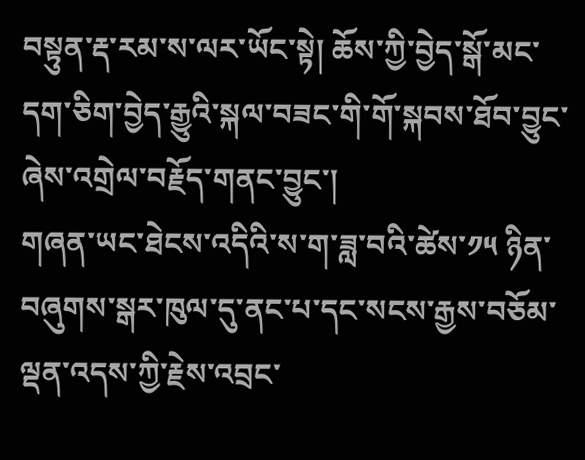བསྟུན་རྡ་རམ་ས་ལར་ཡོང་སྟེ། ཆོས་ཀྱི་བྱེད་སྒོ་མང་དག་ཅིག་བྱེད་རྒྱུའི་སྐལ་བཟང་གི་གོ་སྐབས་ཐོབ་བྱུང་ཞེས་འགྲེལ་བརྗོད་གནང་བྱུང་།
གཞན་ཡང་ཐེངས་འདིའི་ས་ག་ཟླ་བའི་ཚེས་༡༥ ཉིན་བཞུགས་སྒར་ཁུལ་དུ་ནང་པ་དང་སངས་རྒྱས་བཅོམ་ལྡན་འདས་ཀྱི་རྗེས་འབྲང་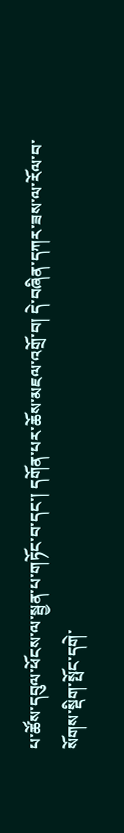པ་ཚོས་དབུལ་ཕོངས་ལ་སྦྱན་པ་གཏོང་བ་དང་། དགོན་པར་ཆོས་མཇལ་འགྲོ་བ། དེ་བཞིན་དཀར་ཟས་ལ་རོལ་བ་སོགས་སྡིག་སྤོང་དགེ་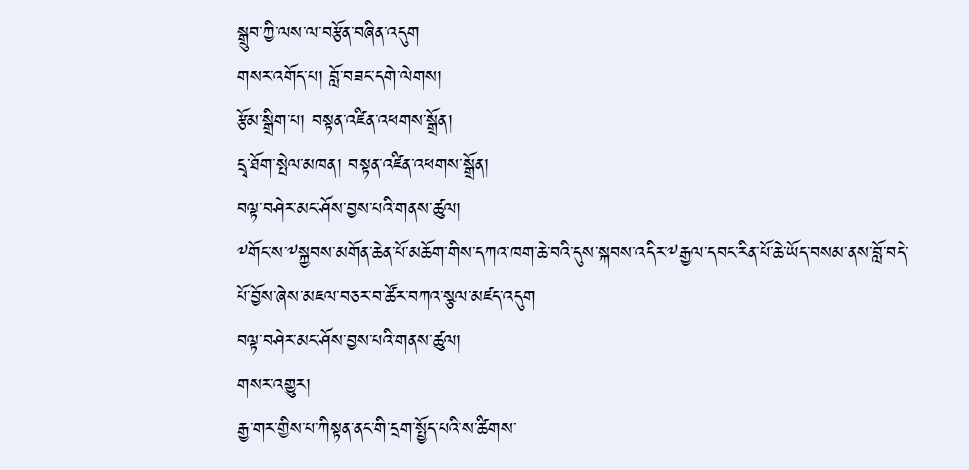སྒྲུབ་ཀྱི་ལས་ལ་བརྩོན་བཞིན་འདུག
གསར་འགོད་པ། བློ་བཟང་དགེ་ལེགས།
རྩོམ་སྒྲིག་པ། བསྟན་འཛིན་འཕགས་སྒྲོན།
དྲྭ་ཐོག་སྤེལ་མཁན། བསྟན་འཛིན་འཕགས་སྒྲོན།
བལྟ་བཤེར་མང་ཤོས་བྱས་པའི་གནས་ཚུལ།
༸གོང་ས་༸སྐྱབས་མགོན་ཆེན་པོ་མཆོག་གིས་དཀའ་ཁག་ཆེ་བའི་དུས་སྐབས་འདིར་༸རྒྱལ་དབང་རིན་པོ་ཆེ་ཡོད་བསམ་ནས་བློ་བདེ་པོ་བྱོས་ཞེས་མཇལ་བཅར་བ་ཚོར་བཀའ་སྩལ་མཛད་འདུག
བལྟ་བཤེར་མང་ཤོས་བྱས་པའི་གནས་ཚུལ།
གསར་འགྱུར།
རྒྱ་གར་གྱིས་པ་ཀིསྟན་ནང་གི་དྲག་སྤྱོད་པའི་ས་ཚིགས་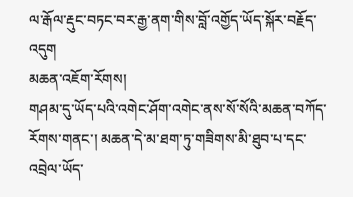ལ་རྒོལ་རྡུང་བཏང་བར་རྒྱ་ནག་གིས་བློ་འགྱོད་ཡོད་སྐོར་བརྗོད་འདུག
མཆན་འཇོག་རོགས།
གཤམ་དུ་ཡོད་པའི་འགེང་ཤོག་འགེང་ནས་སོ་སོའི་མཆན་བཀོད་རོགས་གནང་། མཆན་དེ་མ་ཐག་ཏུ་གཟིགས་མི་ཐུབ་པ་དང་འབྲེལ་ཡོད་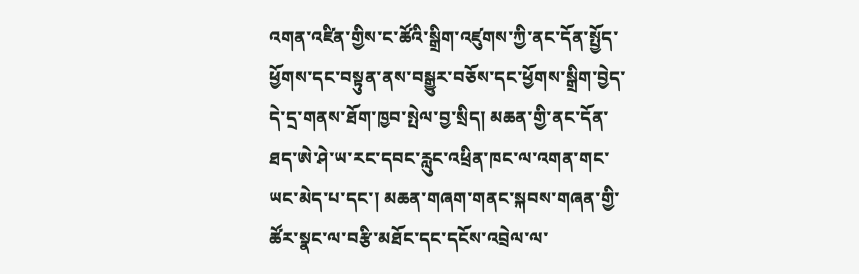འགན་འཛིན་གྱིས་ང་ཚོའི་སྒྲིག་འཛུགས་ཀྱི་ནང་དོན་སྤྱོད་ཕྱོགས་དང་བསྟུན་ནས་བསྒྱུར་བཅོས་དང་ཕྱོགས་སྒྲིག་བྱེད་དེ་དྲ་གནས་ཐོག་ཁྱབ་སྤེལ་བྱ་སྲིད། མཆན་གྱི་ནང་དོན་ཐད་ཨེ་ཤེ་ཡ་རང་དབང་རླུང་འཕྲིན་ཁང་ལ་འགན་གང་ཡང་མེད་པ་དང་། མཆན་གཞག་གནང་སྐབས་གཞན་གྱི་ཚོར་སྣང་ལ་བརྩི་མཐོང་དང་དངོས་འབྲེལ་ལ་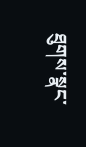ཐུགས་སྣང་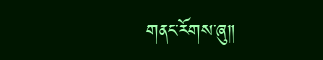གནང་རོགས་ཞུ༎